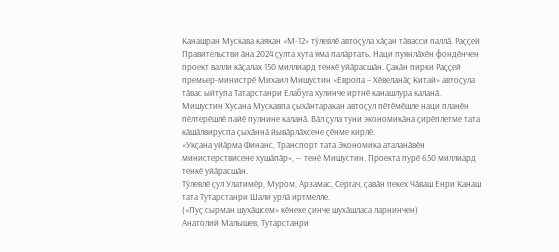Канашран Мускава каякан «М-12» тӳлевлӗ автоҫула хӑҫан тӑвасси паллӑ. Раҫҫей Правительстви ӑна 2024 ҫулта хута яма палӑртать. Наци пуянлӑхӗн фондӗнчен проект валли кӑҫалах 150 миллиард тенкӗ уйӑрасшӑн. Ҫакӑн пирки Раҫҫей премьер-министрӗ Михаил Мишустин «Европа – Хӗвеланӑҫ Китай» автоҫула тӑвас ыйтупа Татарстанри Елабуга хулинче иртнӗ канашлура каланӑ.
Мишустин Хусана Мускавпа ҫыхӑнтаракан автоҫул пӗтӗмӗшле наци планӗн пӗлтерӗшлӗ пайӗ пулнине каланӑ. Вӑл ҫула туни экономикӑна ҫирӗплетме тата кӑшӑлвируспа ҫыхӑннӑ йывӑрлӑхсене ҫӗнме кирлӗ.
«Укҫана уйӑрма Финанс, Транспорт тата Экономика аталанӑвӗн министерствисене хушӑпӑр», — тенӗ Мишустин. Проекта пурӗ 650 миллиард тенкӗ уйӑрасшӑн.
Тӳлевлӗ ҫул Улатимӗр, Муром, Арзамас, Сергач, ҫавӑн пекех Чӑваш Енри Канаш тата Тутарстанри Шали урлӑ иртмелле.
(«Пуҫ сырман шухӑшсем» кӗнеке ҫинче шухӑшласа ларнинчен)
Анатолий Малышев, Тутарстанри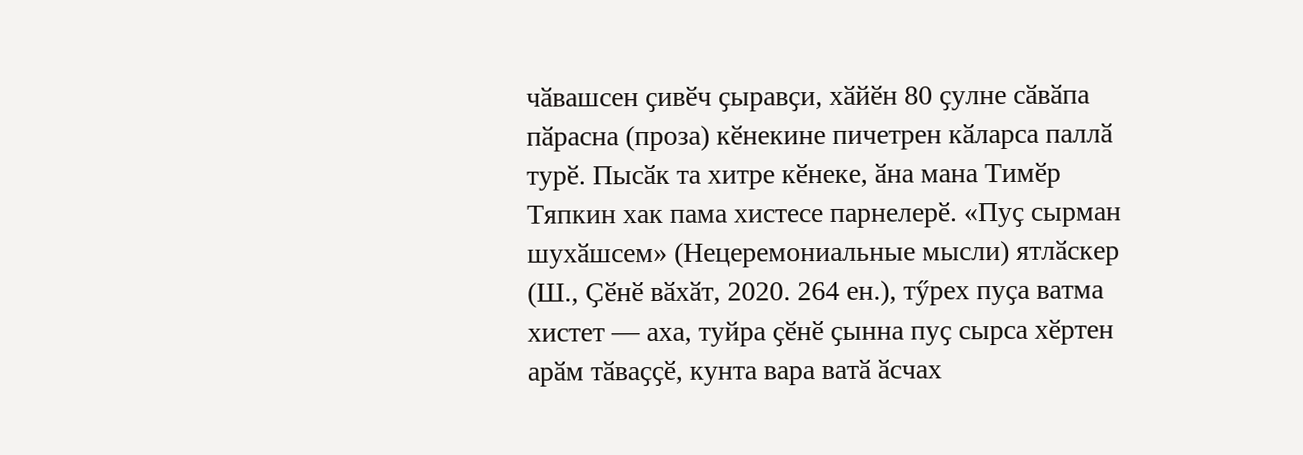чӑвашсен ҫивӗч ҫыравҫи, хӑйӗн 80 ҫулне сӑвӑпа пӑрасна (проза) кӗнекине пичетрен кӑларса паллӑ турӗ. Пысӑк та хитре кӗнеке, ӑна мана Тимӗр Тяпкин хак пама хистесе парнелерӗ. «Пуҫ сырман шухӑшсем» (Нецеремониальные мысли) ятлӑскер (Ш., Ҫӗнӗ вӑхӑт, 2020. 264 ен.), тӳрех пуҫа ватма хистет — аха, туйра ҫӗнӗ ҫынна пуҫ сырса хӗртен арӑм тӑваҫҫӗ, кунта вара ватӑ ӑсчах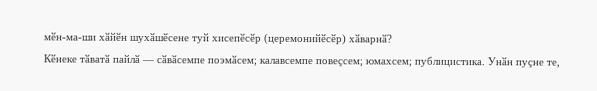мӗн-ма-ши хӑйӗн шухӑшӗсене туй хисепӗсӗр (церемонийӗсӗр) хӑварнӑ?
Кӗнеке тӑватӑ пайлӑ — сӑвӑсемпе поэмӑсем; калавсемпе повеҫсем; юмахсем; публицистика. Унӑн пуҫне те,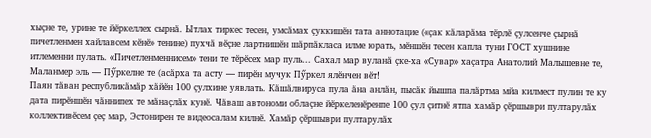хыҫне те, урине те йӗркеллех сырнӑ. Ытлах тиркес тесен, умсӑмах ҫуккишӗн тата аннотацие («ҫак кӑларӑма тӗрлӗ ҫулсенче ҫырнӑ пичетленмен хайлавсем кӗнӗ» тенине) пухчӑ вӗҫне лартнишӗн шӑрпӑкласа илме юрать, мӗншӗн тесен капла туни ГОСТ хушнине итлеменни пулать. «Пичетленменнисем» тени те тӗрӗсех мар пуль... Сахал мар вуланӑ ҫке-ха «Сувар» хаҫатра Анатолий Малышевне те, Маланмер эль — Пӳркелне те (асӑрха та асту — пирӗн мучук Пӳркел ялӗнчен вӗт!
Паян тӑван республикӑмӑр хӑйӗн 100 ҫулхине уявлать. Кӑшӑлвируса пула ӑна анлӑн, пысӑк йышпа палӑртма мйа килмест пулин те ку дата пирӗншӗн чӑннипех те мӑнаҫлӑх кунӗ. Чӑваш автономи облаҫне йӗркеленӗренпе 100 ҫул ҫитнӗ ятпа хамӑр ҫӗршыври пултарулӑх коллективӗсем ҫеҫ мар, Эстонирен те видеосалам килнӗ. Хамӑр ҫӗршыври пултарулӑх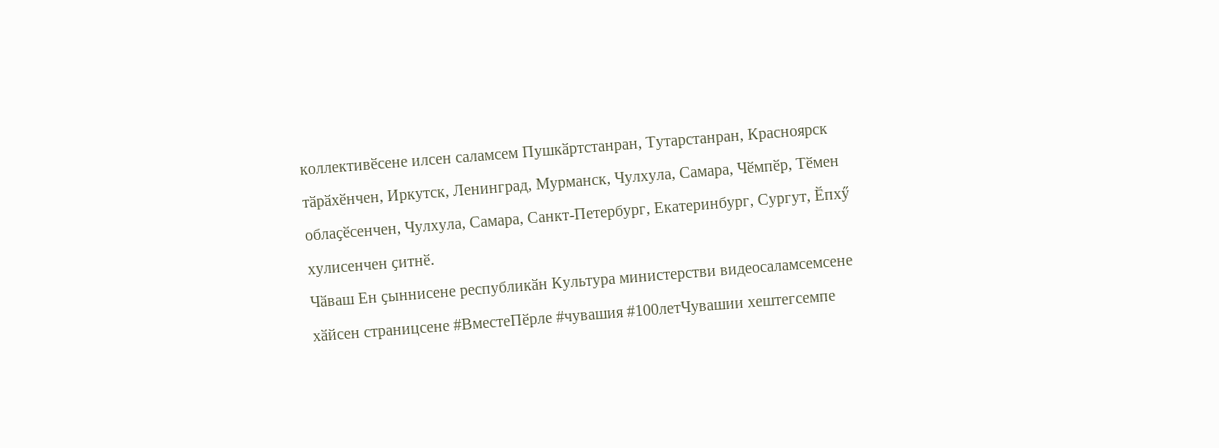коллективӗсене илсен саламсем Пушкӑртстанран, Тутарстанран, Красноярск тӑрӑхӗнчен, Иркутск, Ленинград, Мурманск, Чулхула, Самара, Чӗмпӗр, Тӗмен облаҫӗсенчен, Чулхула, Самара, Санкт-Петербург, Екатеринбург, Сургут, Ӗпхӳ хулисенчен ҫитнӗ.
Чӑваш Ен ҫыннисене республикӑн Культура министерстви видеосаламсемсене хӑйсен страницсене #ВместеПӗрле #чувашия #100летЧувашии хештегсемпе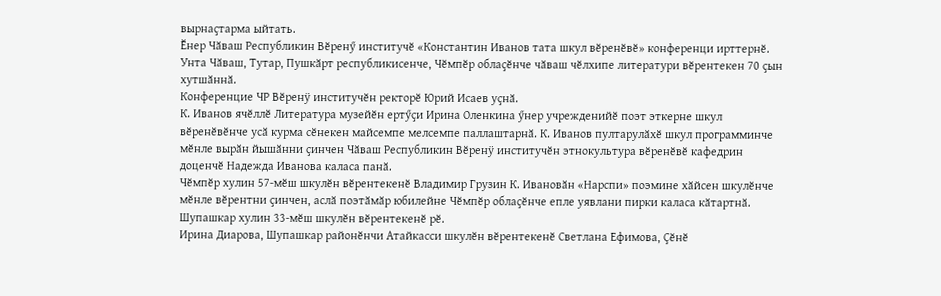вырнаҫтарма ыйтать.
Ӗнер Чӑваш Республикин Вӗренӳ институчӗ «Константин Иванов тата шкул вӗренӗвӗ» конференци ирттернӗ. Унта Чӑваш, Тутар, Пушкӑрт республикисенче, Чӗмпӗр облаҫӗнче чӑваш чӗлхипе литератури вӗрентекен 70 ҫын хутшӑннӑ.
Конференцие ЧР Вӗренӱ институчӗн ректорӗ Юрий Исаев уҫнӑ.
К. Иванов ячӗллӗ Литература музейӗн ертӳҫи Ирина Оленкина ӳнер учрежденийӗ поэт эткерне шкул вӗренӗвӗнче усӑ курма сӗнекен майсемпе мелсемпе паллаштарнӑ. К. Иванов пултарулӑхӗ шкул программинче мӗнле вырӑн йышӑнни ҫинчен Чӑваш Республикин Вӗренӱ институчӗн этнокультура вӗренӗвӗ кафедрин доценчӗ Надежда Иванова каласа панӑ.
Чӗмпӗр хулин 57-мӗш шкулӗн вӗрентекенӗ Владимир Грузин К. Ивановӑн «Нарспи» поэмине хӑйсен шкулӗнче мӗнле вӗрентни ҫинчен, аслӑ поэтӑмӑр юбилейне Чӗмпӗр облаҫӗнче епле уявлани пирки каласа кӑтартнӑ. Шупашкар хулин 33-мӗш шкулӗн вӗpeнтекенӗ рӗ.
Ирина Диарова, Шупашкар районӗнчи Атайкасси шкулӗн вӗрентекенӗ Светлана Ефимова, Ҫӗнӗ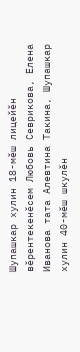Шупашкар хулин 18-мӗш лицейӗн вӗрентекенӗсем Любовь Севрикова, Елена Иванова тата Алевтина Такина, Шупашкар хулин 40-мӗш шкулӗн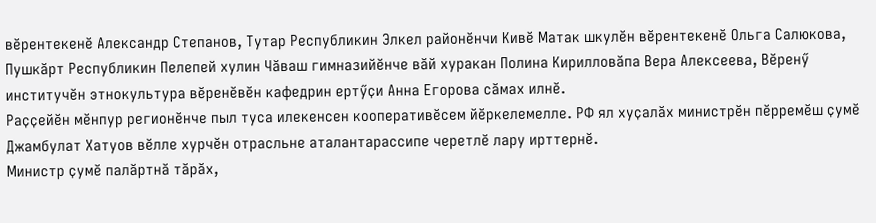вӗpeнтекенӗ Александр Степанов, Тутар Республикин Элкел районӗнчи Кивӗ Матак шкулӗн вӗpeнтекенӗ Ольга Салюкова, Пушкӑрт Республикин Пелепей хулин Чӑваш гимназийӗнче вӑй хуракан Полина Кирилловӑпа Вера Алексеева, Вӗренӳ институчӗн этнокультура вӗренӗвӗн кафедрин ертӳҫи Анна Егорова сӑмах илнӗ.
Раҫҫейӗн мӗнпур регионӗнче пыл туса илекенсен кооперативӗсем йӗркелемелле. РФ ял хуҫалӑх министрӗн пӗрремӗш ҫумӗ Джамбулат Хатуов вӗлле хурчӗн отрасльне аталантарассипе черетлӗ лару ирттернӗ.
Министр ҫумӗ палӑртнӑ тӑрӑх,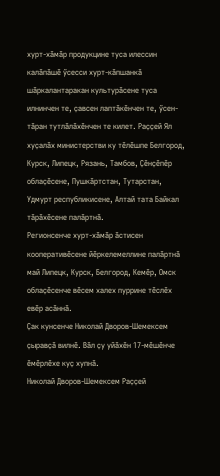хурт-хӑмӑр продукцине туса илессин калӑпӑшӗ ӳсесси хурт-кӑпшанкӑ шӑркалантаракан культурӑсене туса илнинчен те, ҫавсен лаптӑкӗнчен те, ӳсен-тӑран тутлӑлӑхӗнчен те килет. Раҫҫей Ял хуҫалӑх министерстви ку тӗлӗшпе Белгород, Курск, Липецк, Рязань, Тамбов, Ҫӗнҫӗпӗр облаҫӗсене, Пушкӑртстан, Тутарстан, Удмурт республикисене, Алтай тата Байкал тӑрӑхӗсене палӑртнӑ.
Регионсенче хурт-хӑмӑр ӑстисен кооперативӗсене йӗркелемеллине палӑртнӑ май Липецк, Курск, Белгород, Кемӗр, Омск облаҫӗсенче вӗсем халех пуррине тӗслӗх евӗр асӑннӑ.
Ҫак кунсенче Николай Дворов-Шемексем ҫыравҫӑ вилнӗ. Вӑл ҫу уйӑхӗн 17-мӗшӗнче ӗмӗрлӗхе куҫ хупнӑ.
Николай Дворов-Шемексем Раҫҫей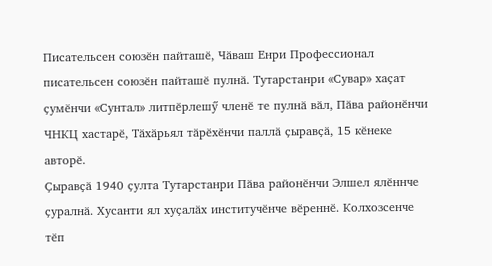Писательсен союзӗн пайташӗ, Чӑваш Енри Профессионал писательсен союзӗн пайташӗ пулнӑ. Тутарстанри «Сувар» хаҫат ҫумӗнчи «Сунтал» литпӗрлешӳ членӗ те пулнӑ вӑл, Пӑва районӗнчи ЧНКЦ хастарӗ, Тӑхӑрьял тӑрӗхӗнчи паллӑ ҫыравҫӑ, 15 кӗнеке авторӗ.
Ҫыравҫӑ 1940 ҫулта Тутарстанри Пӑва районӗнчи Элшел ялӗннче ҫуралнӑ. Хусанти ял хуҫалӑх институчӗнче вӗреннӗ. Колхозсенче тӗп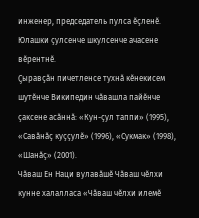инженер, председатель пулса ӗҫленӗ. Юлашки ҫулсенче шкулсенче ачасене вӗрентнӗ.
Ҫыравҫӑн пичетленсе тухнӑ кӗнекисем шутӗнче Википедин чӑвашла пайӗнче ҫаксене асӑннӑ: «Кун-ҫул таппи» (1995), «Савӑнӑҫ куҫҫулӗ» (1996), «Сукмак» (1998), «Шанӑҫ» (2001).
Чӑваш Ен Наци вулавӑшӗ Чӑваш чӗлхи кунне халалласа «Чӑваш чӗлхи илемӗ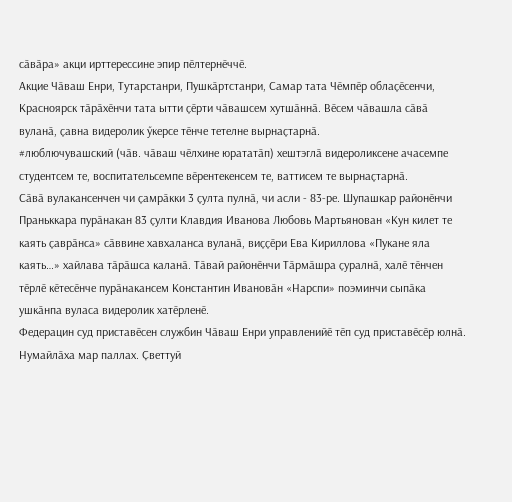сӑвӑра» акци ирттерессине эпир пӗлтернӗччӗ.
Акцие Чӑваш Енри, Тутарстанри, Пушкӑртстанри, Самар тата Чӗмпӗр облаҫӗсенчи, Красноярск тӑрӑхӗнчи тата ытти ҫӗрти чӑвашсем хутшӑннӑ. Вӗсем чӑвашла сӑвӑ вуланӑ, ҫавна видеролик ӳкерсе тӗнче тетелне вырнаҫтарнӑ.
#люблючувашский (чӑв. чӑваш чӗлхине юрататӑп) хештэглӑ видероликсене ачасемпе студентсем те, воспитательсемпе вӗрентекенсем те, ваттисем те вырнаҫтарнӑ.
Сӑвӑ вулакансенчен чи ҫамрӑкки 3 ҫулта пулнӑ, чи асли - 83-ре. Шупашкар районӗнчи Праньккара пурӑнакан 83 ҫулти Клавдия Иванова Любовь Мартьянован «Кун килет те каять ҫаврӑнса» сӑввине хавхаланса вуланӑ, виҫҫӗри Ева Кириллова «Пукане яла каять…» хайлава тӑрӑшса каланӑ. Тӑвай районӗнчи Тӑрмӑшра ҫуралнӑ, халӗ тӗнчен тӗрлӗ кӗтесӗнче пурӑнакансем Константин Ивановӑн «Нарспи» поэминчи сыпӑка ушкӑнпа вуласа видеролик хатӗрленӗ.
Федерацин суд приставӗсен службин Чӑваш Енри управленийӗ тӗп суд приставӗсӗр юлнӑ. Нумайлӑха мар паллах. Ҫветтуй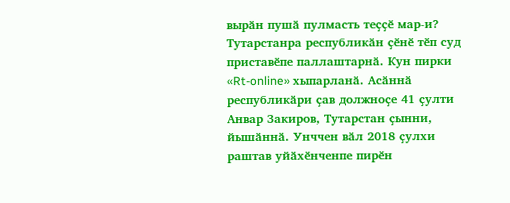вырӑн пушӑ пулмасть теҫҫӗ мар-и?
Тутарстанра республикӑн ҫӗнӗ тӗп суд приставӗпе паллаштарнӑ. Кун пирки «Rt-online» хыпарланӑ. Асӑннӑ республикӑри ҫав должноҫе 41 ҫулти Анвар Закиров, Тутарстан ҫынни, йышӑннӑ. Унччен вӑл 2018 ҫулхи раштав уйӑхӗнченпе пирӗн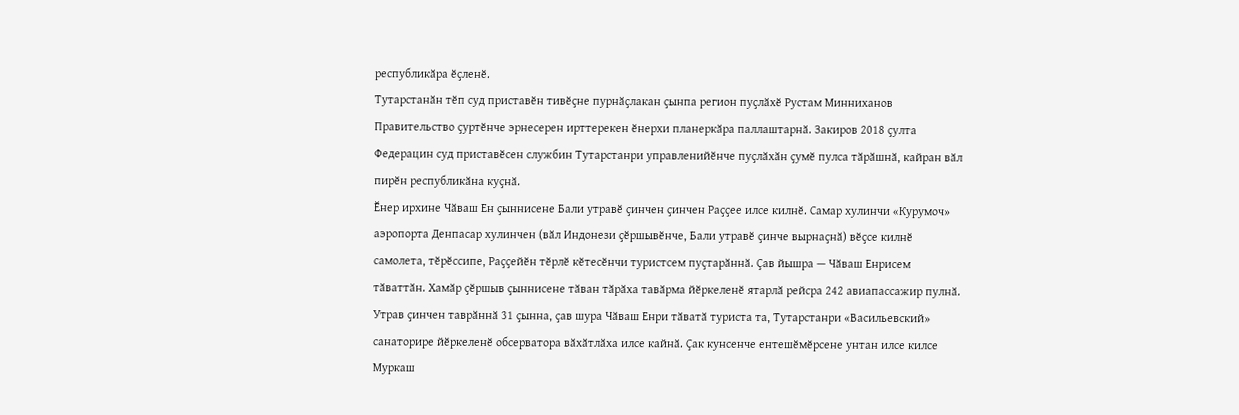республикӑра ӗҫленӗ.
Тутарстанӑн тӗп суд приставӗн тивӗҫне пурнӑҫлакан ҫынпа регион пуҫлӑхӗ Рустам Минниханов Правительство ҫуртӗнче эрнесерен ирттерекен ӗнерхи планеркӑра паллаштарнӑ. Закиров 2018 ҫулта Федерацин суд приставӗсен службин Тутарстанри управленийӗнче пуҫлӑхӑн ҫумӗ пулса тӑрӑшнӑ, кайран вӑл пирӗн республикӑна куҫнӑ.
Ӗнер ирхине Чӑваш Ен ҫыннисене Бали утравӗ ҫинчен ҫинчен Раҫҫее илсе килнӗ. Самар хулинчи «Курумоч» аэропорта Денпасар хулинчен (вӑл Индонези ҫӗршывӗнче, Бали утравӗ ҫинче вырнаҫнӑ) вӗҫсе килнӗ самолета, тӗрӗссипе, Раҫҫейӗн тӗрлӗ кӗтесӗнчи туристсем пуҫтарӑннӑ. Ҫав йышра — Чӑваш Енрисем тӑваттӑн. Хамӑр ҫӗршыв ҫыннисене тӑван тӑрӑха тавӑрма йӗркеленӗ ятарлӑ рейсра 242 авиапассажир пулнӑ.
Утрав ҫинчен таврӑннӑ 31 ҫынна, ҫав шура Чӑваш Енри тӑватӑ туриста та, Тутарстанри «Васильевский» санаторире йӗркеленӗ обсерватора вӑхӑтлӑха илсе кайнӑ. Ҫак кунсенче ентешӗмӗрсене унтан илсе килсе Муркаш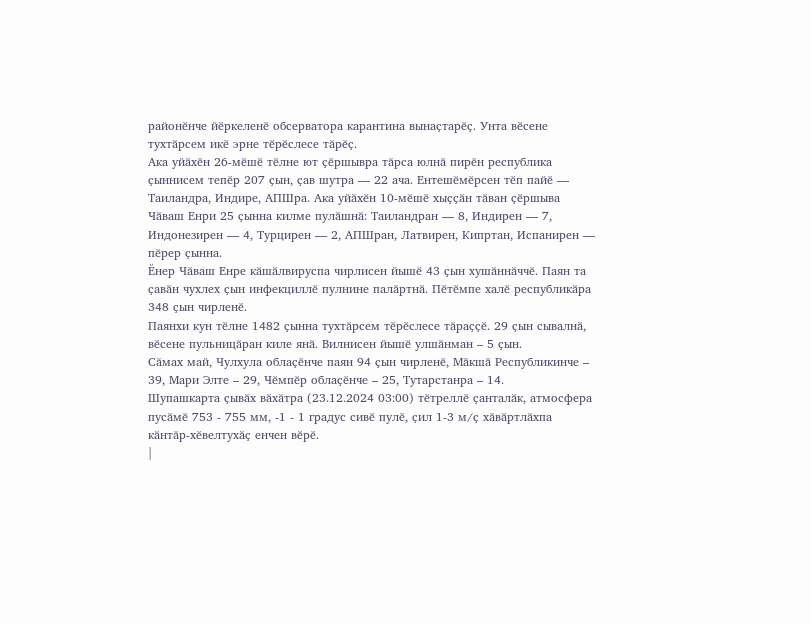районӗнче йӗркеленӗ обсерватора карантина вынаҫтарӗҫ. Унта вӗсене тухтӑрсем икӗ эрне тӗрӗслесе тӑрӗҫ.
Ака уйӑхӗн 26-мӗшӗ тӗлне ют ҫӗршывра тӑрса юлнӑ пирӗн республика ҫыннисем тепӗр 207 ҫын, ҫав шутра — 22 ача. Ентешӗмӗрсен тӗп пайӗ — Таиландра, Индире, АПШра. Ака уйӑхӗн 10-мӗшӗ хыҫҫӑн тӑван ҫӗршыва Чӑваш Енри 25 ҫынна килме пулӑшнӑ: Таиландран — 8, Индирен — 7, Индонезирен — 4, Турцирен — 2, АПШран, Латвирен, Кипртан, Испанирен — пӗрер ҫынна.
Ӗнер Чӑваш Енре кӑшӑлвируспа чирлисен йышӗ 43 ҫын хушӑннӑччӗ. Паян та ҫавӑн чухлех ҫын инфекциллӗ пулнине палӑртнӑ. Пӗтӗмпе халӗ республикӑра 348 ҫын чирленӗ.
Паянхи кун тӗлне 1482 ҫынна тухтӑрсем тӗрӗслесе тӑраҫҫӗ. 29 ҫын сывалнӑ, вӗсене пульницӑран киле янӑ. Вилнисен йышӗ улшӑнман – 5 ҫын.
Сӑмах май, Чулхула облаҫӗнче паян 94 ҫын чирленӗ, Мӑкшӑ Республикинче – 39, Мари Элте – 29, Чӗмпӗр облаҫӗнче – 25, Тутарстанра – 14.
Шупашкарта ҫывӑх вӑхӑтра (23.12.2024 03:00) тӗтреллӗ ҫанталӑк, атмосфера пусӑмӗ 753 - 755 мм, -1 - 1 градус сивӗ пулӗ, ҫил 1-3 м/ҫ хӑвӑртлӑхпа кӑнтӑр-хӗвелтухӑҫ енчен вӗрӗ.
|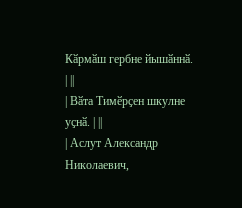Кӑрмӑш гербне йышӑннӑ. | ||
| Вӑта Тимӗрҫен шкулне уҫнӑ. | ||
| Аслут Александр Николаевич,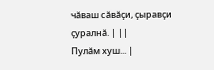чӑваш сӑвӑҫи, ҫыравҫи ҫуралнӑ. | ||
Пулӑм хуш... |